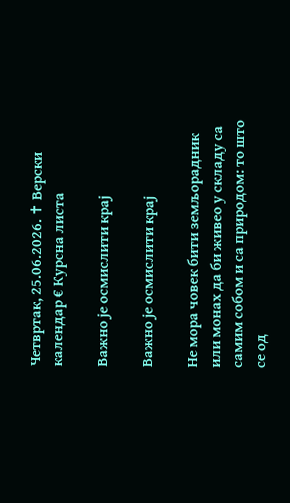Четвртак, 25.06.2026. ✝ Верски календар € Курсна листа

Важно је осмислити крај

Важно је осмислити крај

Не мора човек бити земљорадник или монах да би живео у складу са самим собом и са природом: то што се од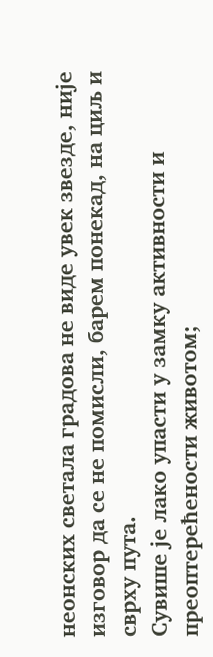неонских светала градова не виде увек звезде, није изговор да се не помисли, барем понекад, на циљ и сврху пута.
Сувише је лако упасти у замку активности и преоптерећености животом;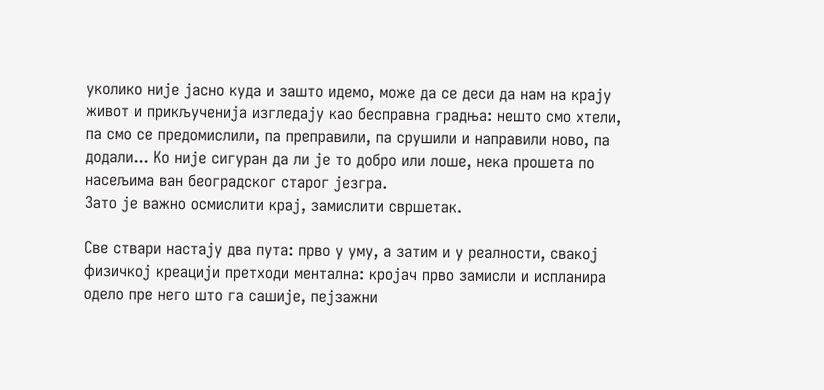уколико није јасно куда и зашто идемо, може да се деси да нам на крају живот и прикљученија изгледају као бесправна градња: нешто смо хтели, па смо се предомислили, па преправили, па срушили и направили ново, па додали... Ко није сигуран да ли је то добро или лоше, нека прошета по насељима ван београдског старог језгра.
Зато је важно осмислити крај, замислити свршетак.

Све ствари настају два пута: прво у уму, а затим и у реалности, свакој физичкој креацији претходи ментална: кројач прво замисли и испланира одело пре него што га сашије, пејзажни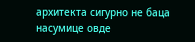архитекта сигурно не баца насумице овде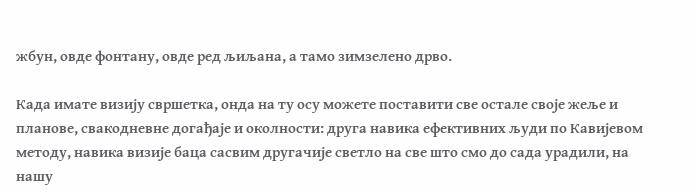жбун, овде фонтану, овде ред љиљана, а тамо зимзелено дрво.

Када имате визију свршетка, онда на ту осу можете поставити све остале своје жеље и планове, свакодневне догађаје и околности: друга навика ефективних људи по Кавијевом методу, навика визије баца сасвим другачије светло на све што смо до сада урадили, на нашу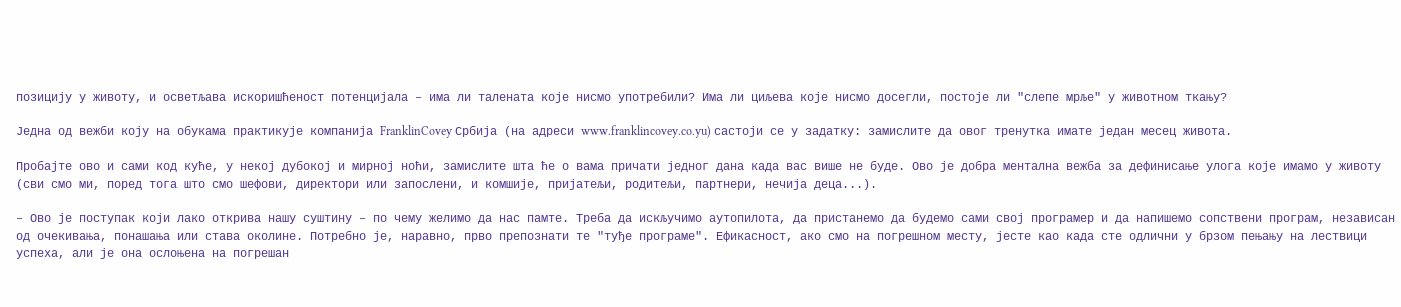позицију у животу, и осветљава искоришћеност потенцијала – има ли талената које нисмо употребили? Има ли циљева које нисмо досегли, постоје ли "слепе мрље" у животном ткању?

Једна од вежби коју на обукама практикује компанија FranklinCovey Србија (на адреси www.franklincovey.co.yu) састоји се у задатку: замислите да овог тренутка имате један месец живота.

Пробајте ово и сами код куће, у некој дубокој и мирној ноћи, замислите шта ће о вама причати једног дана када вас више не буде. Ово је добра ментална вежба за дефинисање улога које имамо у животу (сви смо ми, поред тога што смо шефови, директори или запослени, и комшије, пријатељи, родитељи, партнери, нечија деца...).

– Ово је поступак који лако открива нашу суштину – по чему желимо да нас памте. Треба да искључимо аутопилота, да пристанемо да будемо сами свој програмер и да напишемо сопствени програм, независан од очекивања, понашања или става околине. Потребно је, наравно, прво препознати те "туђе програме". Ефикасност, ако смо на погрешном месту, јесте као када сте одлични у брзом пењању на лествици успеха, али је она ослоњена на погрешан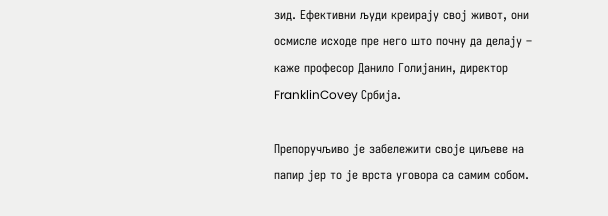зид. Ефективни људи креирају свој живот, они осмисле исходе пре него што почну да делају – каже професор Данило Голијанин, директор FranklinCovey Србија.

Препоручљиво је забележити своје циљеве на папир јер то је врста уговора са самим собом.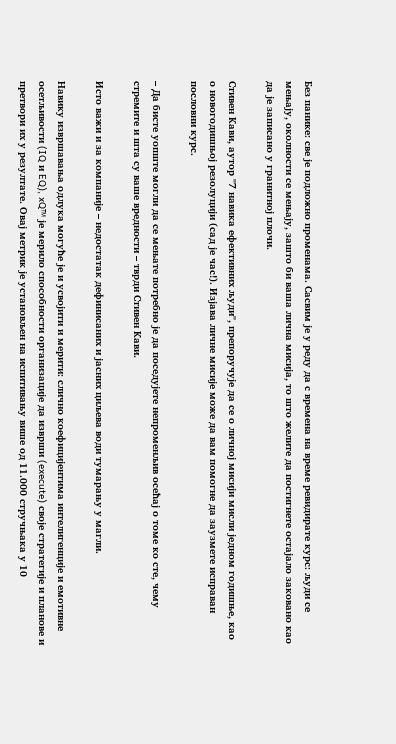Без панике: све је подложно променама. Сасвим је у реду да с времена на време ревидирате курс: људи се мењају, околности се мењају, зашто би ваша лична мисија, то што желите да постигнете остајало заковано као да је записано у гранитној плочи.

Стивен Кави, аутор "7 навика ефективних људи", препоручује да се о личној мисији мисли једном годишње, као о новогодишњој резолуцији (сад је час!). Изјава личне мисије може да вам помогне да заузмете исправан пословни курс.

– Да бисте уопште могли да се мењате потребно је да поседујете непроменљив осећај о томе ко сте, чему стремите и шта су ваше вредности – тврди Стивен Кави.

Исто важи и за компаније – недостатак дефинисаних и јасних циљева води тумарању у магли.

Навику извршавања одлука могуће је и усвојити и мерити: слично коефицијентима интелигенције и емотивне осетљивости (IQ и EQ), xQ™ је мерило способности организације да изврши (execute) своје стратегије и планове и претвори их у резултате. Овај метрик је установљен на испитивању више од 11.000 стручњака у 10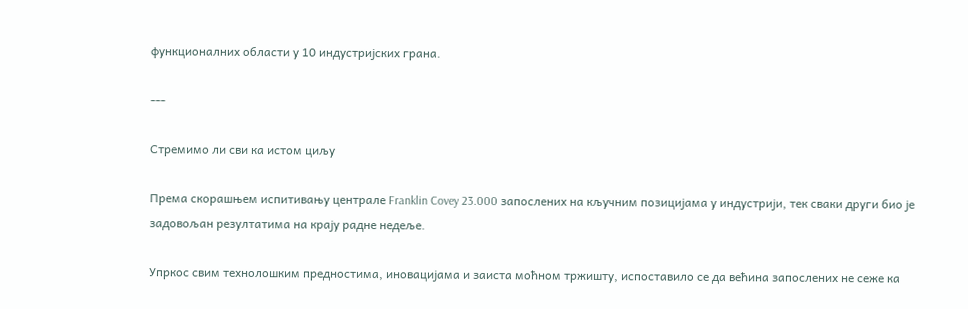функционалних области у 10 индустријских грана.

---

Стремимо ли сви ка истом циљу

Према скорашњем испитивању централе Franklin Covey 23.000 запослених на кључним позицијама у индустрији, тек сваки други био је задовољан резултатима на крају радне недеље.

Упркос свим технолошким предностима, иновацијама и заиста моћном тржишту, испоставило се да већина запослених не сеже ка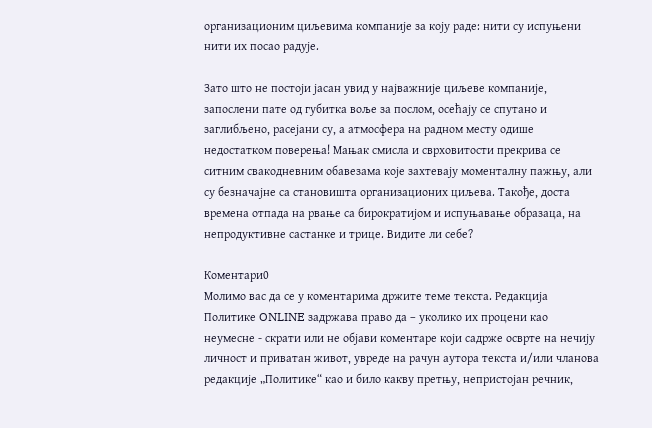организационим циљевима компаније за коју раде: нити су испуњени нити их посао радује.

Зато што не постоји јасан увид у најважније циљеве компаније, запослени пате од губитка воље за послом, осећају се спутано и заглибљено, расејани су, а атмосфера на радном месту одише недостатком поверења! Мањак смисла и сврховитости прекрива се ситним свакодневним обавезама које захтевају моменталну пажњу, али су безначајне са становишта организационих циљева. Такође, доста времена отпада на рвање са бирократијом и испуњавање образаца, на непродуктивне састанке и трице. Видите ли себе?

Коментари0
Молимо вас да се у коментарима држите теме текста. Редакција Политике ONLINE задржава право да – уколико их процени као неумесне - скрати или не објави коментаре који садрже осврте на нечију личност и приватан живот, увреде на рачун аутора текста и/или чланова редакције „Политике“ као и било какву претњу, непристојан речник,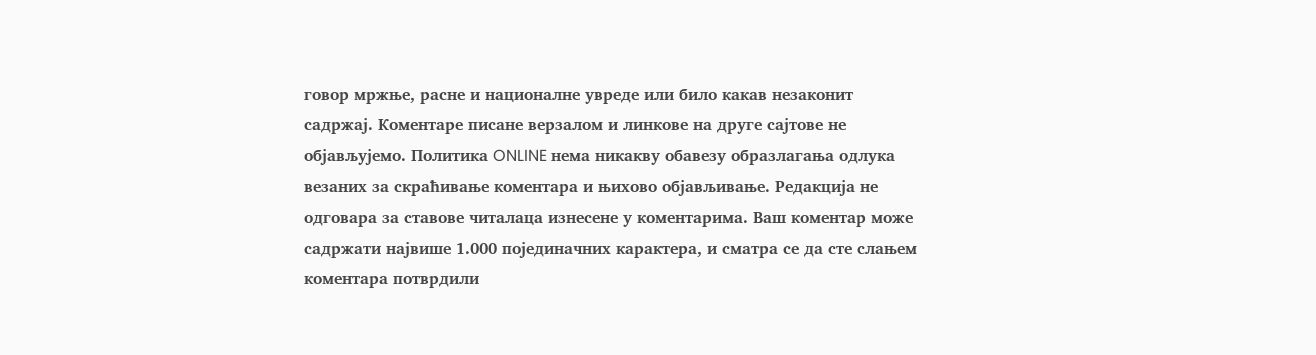говор мржње, расне и националне увреде или било какав незаконит садржај. Коментаре писане верзалом и линкове на друге сајтове не објављујемо. Политика ONLINE нема никакву обавезу образлагања одлука везаних за скраћивање коментара и њихово објављивање. Редакција не одговара за ставове читалаца изнесене у коментарима. Ваш коментар може садржати највише 1.000 појединачних карактера, и сматра се да сте слањем коментара потврдили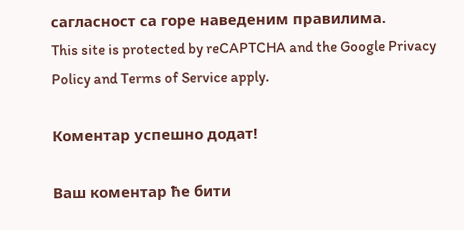сагласност са горе наведеним правилима.
This site is protected by reCAPTCHA and the Google Privacy Policy and Terms of Service apply.

Комeнтар успeшно додат!

Ваш комeнтар ћe бити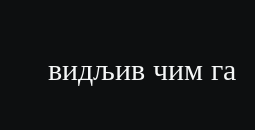видљив чим га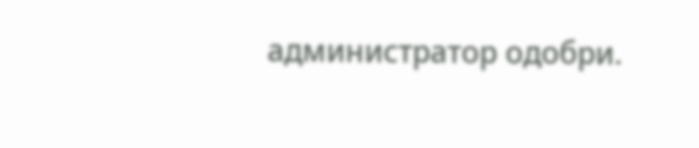администратор одобри.